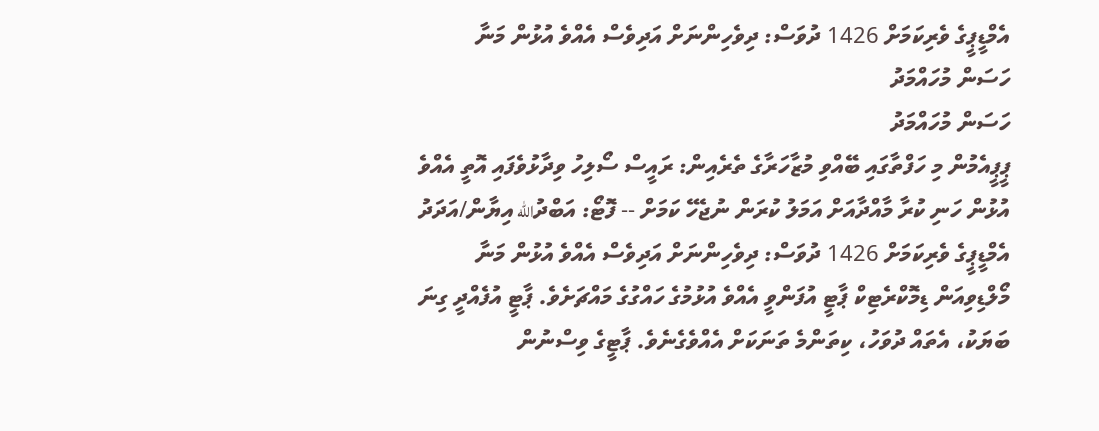އެމްޑީޕީގެ ވެރިކަމަށް 1426 ދުވަސް: ދިވެހިންނަށް އަދިވެސް އެއްވެ އުޅުން މަނާ
ހަސަން މުހައްމަދު
ހަސަން މުހައްމަދު
ޕީޕީއެމުން މި ހަފްތާގައި ބޭއްވި މުޒާހަރާގެ ތެރެއިން: ރައީސް ސޯލިހު ވިދާޅުވެފައި އޮތީ އެއްވެ އުޅުން ހަނި ކުރާ މާއްދާއަށް އަމަލު ކުރަން ނުޖެހޭ ކަމަށް -- ފޮޓޯ: އަބްދުالله އިޔާން/އަދަދު
އެމްޑީޕީގެ ވެރިކަމަށް 1426 ދުވަސް: ދިވެހިންނަށް އަދިވެސް އެއްވެ އުޅުން މަނާ
މޯލްޑިވިއަން ޑިމޮކްރެޓިކް ޕާޓީ އުފަންވީ އެއްވެ އުޅުމުގެ ހައްގުގެ މައްޗަށެވެ. ޕާޓީ އުފެއްދީ ގިނަ ބަޔަކު، އެތައް ދުވަހު، ކިތަންމެ ތަނަކަށް އެއްވެގެނެވެ. ޕާޓީގެ ވިސްނުން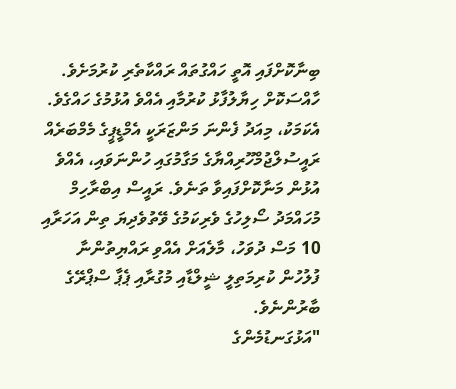ބިނާކޮށްފައި އޮތީ ހައްގުތައް ރައްކާތެރި ކުރުމަށެވެ. ހާއްސަކޮށް ހިޔާލުފާޅު ކުރުމާއި އެއްވެ އުޅުމުގެ ހައްގެވެ.
އެކަމަކު، މިއަދު ފެންނަ މަންޒަރަކީ އެމްޑީޕީގެ މެމްބަރެއް ރައީސުލްޖުމްހޫރިއްޔާގެ މަގާމުގައި ހުންނަވައި، އެއްވެ އުޅުން މަނާކޮށްފައިވާ ތަނެވެ. ރައީސް އިބްރާހިމް މުހައްމަދު ސޯލިހުގެ ވެރިކަމުގެ ވޭތުވެދިޔަ ތިން އަހަރާއި 10 މަސް ދުވަހު، މާލެއަށް އެއްވި ރައްޔިތުންނާ ފުލުހުން ކުރިމަތިލީ ޝީލްޑާއި މުގުރާއި ޕެޕާ ސްޕްރޭގެ ބާރުންނެވެ.
"އަޅުގަނޑުމެންގެ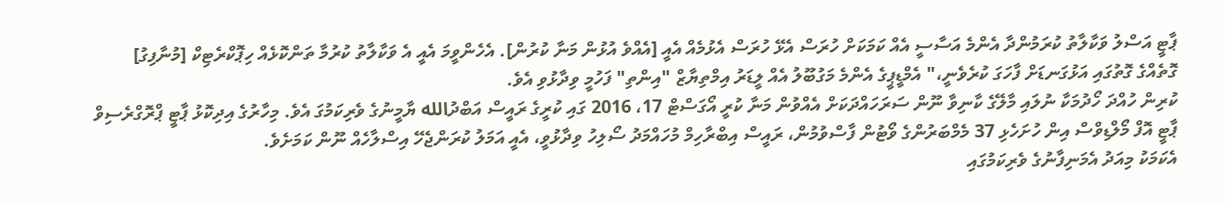ޕާޓީ އަސްލު ވަކާލާތު ކުރަމުންދާ އެންމެ އަސާސީ އެއް ކަމަކަށް ހުރަސް އެޅޭ ހުރަސް އެޅުމެއް އެއީ [އެއްވެ އުޅުން މަނާ ކުރުން]. އެހެންވީމަ އެއީ އެ ވަކާލާތު ކުރުމާ ތަންކޮޅެއް ހިޕޮކްރެޓިކް [މުނާފިގު] ގޮތެއްގެ ގޮތުގައި އަޅުގަނޑަށް ފާހަގަ ކުރެވެނީ،" އެމްޑީޕީގެ އެންމެ މަގުބޫލު އެއް ލީޑަރު އިމްތިޔާޒް "އިންތި" ފަހުމީ ވިދާޅުވި އެވެ.
ކުރިން ހުއްދަ ހޯދުމަކާ ނުލައި މާލޭގެ ކާނިވާ ނޫން ސަރަހައްދަކަށް އެއްވުން މަނާ ކުރީ އޯގަސްޓް 17، 2016 ގައި ކުރީގެ ރައީސް އަބްދުالله ޔާމީނުގެ ވެރިކަމުގަ އެވެ. މިހާރުގެ އިދިކޮޅު ޕާޓީ ޕްރޮގްރެސިވް ޕާޓީ އޮފް މޯލްޑިވްސް އިން ހުށަހެޅި 37 މެމްބަރުންގެ ވޯޓުން ފާސްވުމުން، ރައީސް އިބްރާހިމް މުހައްމަދު ސޯލިހު ވިދާޅުވީ، އެއީ އަމަލު ކުރަންޖެހޭ އިސްލާހެއް ނޫން ކަމަށެވެ.
އެކަމަކު މިއަދު އެމަނިފާނުގެ ވެރިކަމުގައި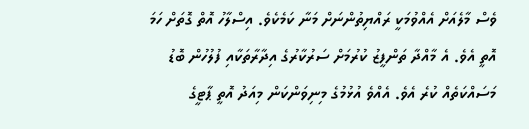ވެސް މާލެއަށް އެއްވުމަކީ ރައްޔިތުންނަށް މަނާ ކަމެކެވެ. އިސްލާހު އޮތް ގޮތަށް ހަމަ އޮތީ އެވެ. އެ މާއްދާ ތަންފީޒު ކުރުމަށް ސަރުކާރުގެ އިދާރާތަކާއި ފުލުހުން ބޮޑު މަސައްކަތެއް ކުރެ އެވެ. އެއްވެ އުޅުމުގެ މިނިވަންކަން މިއަދު އޮތީ ޕާޓީގެ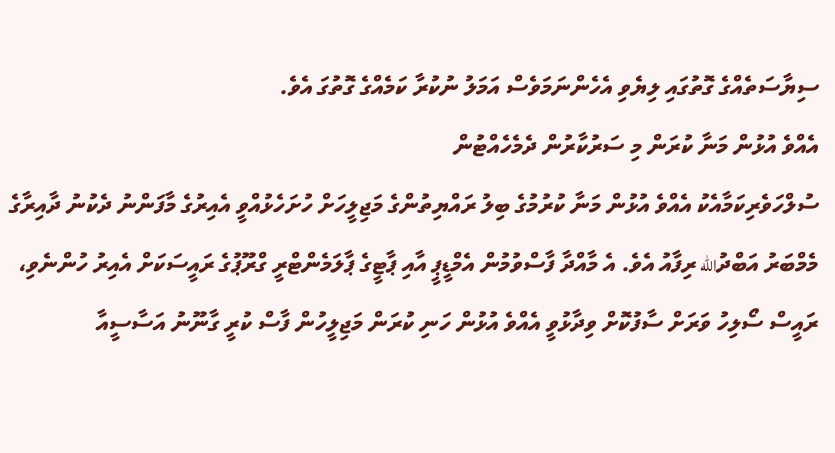ސިޔާސަތެއްގެ ގޮތުގައި ލިޔެވި އެހެންނަމަވެސް އަމަލު ނުކުރާ ކަމެއްގެ ގޮތުގަ އެވެ.
އެއްވެ އުޅުން މަނާ ކުރަން މި ސަރުކާރުން ދެމެހެއްޓުން
ސުލްހަވެރިކަމާއެކު އެއްވެ އުޅުން މަނާ ކުރުމުގެ ބިލު ރައްޔިތުންގެ މަޖިލީހަށް ހުށަހެޅުއްވީ އެއިރުގެ މާފަންނު ދެކުނު ދާއިރާގެ މެމްބަރު އަބްދުالله ރިފާއު އެވެ. އެ މާއްދާ ފާސްވުމުން އެމްޑީޕީ އާއި ޕާޓީގެ ޕާލަމެންޓްރީ ގްރޫޕުގެ ރައީސަކަށް އެއިރު ހުންނެވި، ރައީސް ސޯލިހު ވަރަށް ސާފުކޮށް ވިދާޅުވީ އެއްވެ އުޅުން ހަނި ކުރަން މަޖިލީހުން ފާސް ކުރީ ގާނޫނު އަސާސީއާ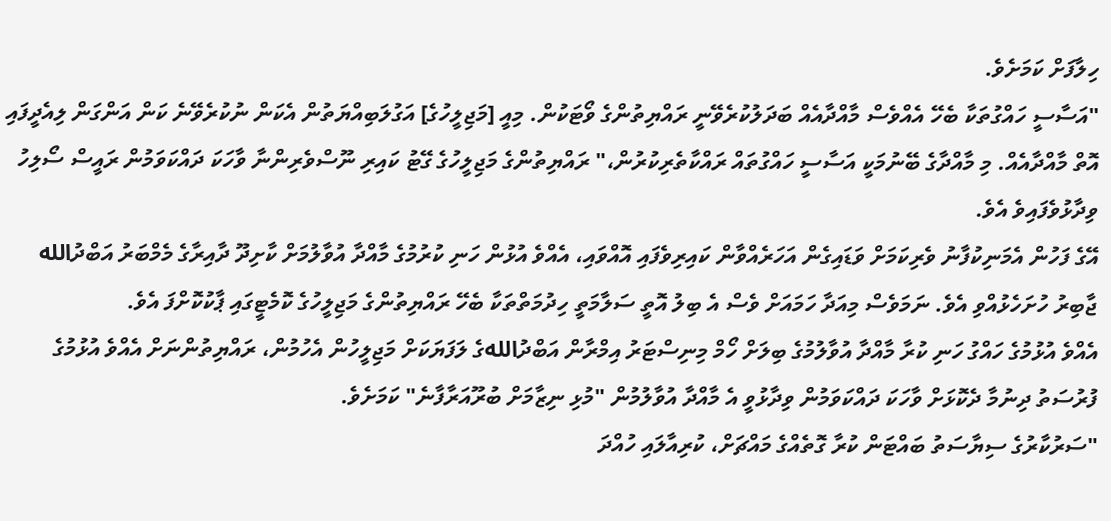ހިލާފަށް ކަމަށެވެ.
"އަސާސީ ހައްގުތަކާ ބެހޭ އެއްވެސް މާއްދާއެއް ބަދަލުކުރެވޭނީ ރައްޔިތުންގެ ވޯޓަކުން. މިއީ [މަޖިލީހުގެ] އަގުލަބިއްޔަތުން އެކަން ނުކުރެވޭނެ ކަން އަންގަން ލިއެދީފައި އޮތް މާއްދާއެއް. މި މާއްދާގެ ބޭނުމަކީ އަސާސީ ހައްގުތައް ރައްކާތެރިކުރުން،" ރައްޔިތުންގެ މަޖިލީހުގެ ގޭޓު ކައިރި ނޫސްވެރިންނާ ވާހަކަ ދައްކަވަމުން ރައީސް ސޯލިހު ވިދާޅުވެފައިވެ އެވެ.
އޭގެ ފަހުން އެމަނިކުފާނު ވެރިކަމަށް ވަޑައިގެން އަހަރެއްވާން ކައިރިވެފައި އޮއްވައި، އެއްވެ އުޅުން ހަނި ކުރުމުގެ މާއްދާ އުވާލުމަށް ކާށިދޫ ދާއިރާގެ މެމްބަރު އަބްދުالله ޖާބިރު ހުށަހެޅުއްވި އެވެ. ނަމަވެސް މިއަދާ ހަމައަށް ވެސް އެ ބިލު އޮތީ ސަލާމަތީ ހިދުމަތްތަކާ ބެހޭ ރައްޔިތުންގެ މަޖިލީހުގެ ކޮމެޓީގައި ޕާކުކޮށްފަ އެވެ.
އެއްވެ އުޅުމުގެ ހައްގު ހަނި ކުރާ މާއްދާ އުވާލުމުގެ ބިލަށް ހޯމް މިނިސްޓަރު އިމްރާން އަބްދުاللهގެ ލަފަޔަކަށް މަޖިލީހުން އެހުމުން، ރައްޔިތުންނަށް އެއްވެ އުޅުމުގެ ފުރުސަތު ދިނުމާ ދެކޮޅަށް ވާހަކަ ދައްކަވަމުން ވިދާޅުވީ އެ މާއްދާ އުވާލުމުން "މުޅި ނިޒާމަށް ބުރޫއަރާފާނެ" ކަމަށެވެ.
"ސަރުކާރުގެ ސިޔާސަތު ބައްޓަން ކުރާ ގޮތެއްގެ މައްޗަށް، ކުރިއާލައި ހުއްދަ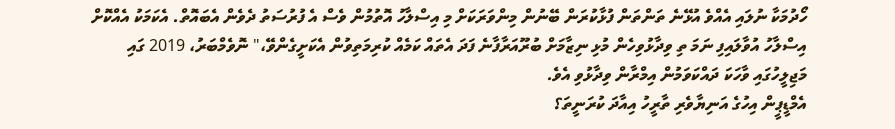ހޯދުމަކާ ނުލައި އެއްވެ އުޅޭނެ ތަންތަން ފުޅާކުރަން ބޭނުން މިންވަރަކަށް މި އިސްލާހު އޮތުމުން ވެސް އެ ފުރުސަތު ދެވެން އެބައޮތް. އެކަމަކު އެއްކޮށް އިސްލާހު އުވާލައިފި ނަމަ ތި ވިދާޅުވިހެން މުޅި ނިޒާމަށް ބުރޫއަރާފާނެ ފަދަ އެތައް ކަމެއް ކުރިމަތިވުން އެކަށީގެންވޭ،" ނޮވެމްބަރު، 2019 ގައި މަޖިލީހުގައި ވާހަކަ ދައްކަވަމުން އިމްރާން ވިދާޅުވި އެވެ.
އެމްޑީޕީން އިހުގެ އަނިޔާވެރި ތާރީހު އިއާދަ ކުރަނީތަ؟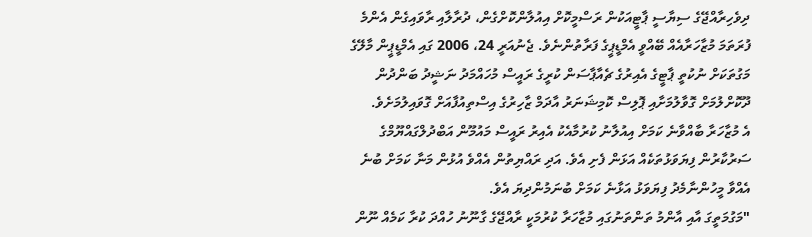ދިވެހިރާއްޖޭގެ ސިޔާސީ ޕާޓީއަކުން ރަސްމީކޮށް އިއުލާންކޮށްގެން، ދުރާލާއި ރާވައިގެން އެންމެ ފުރަތަމަ މުޒާހަރާއެއް ބޭއްވީ އެމްޑީޕީގެ ފަރާތުންނެވެ. ޖެނުއަރީ 24، 2006 ގައި އެމްޑީޕީން މާލޭގެ މަގުތަކަށް ނުކުތީ ޕާޓީގެ އެއިރުގެ ޗެއާޕާސަން ކުރީގެ ރައީސް މުހައްމަދު ނަޝީދު ބަންދުން ދޫކޮށްލުމަށް ގޮވާލުމަށާއި ޕޮލިސް ކޮމިޝަނަރު އާދަމް ޒާހިރުގެ އިސްތިއުފާއަށް ގޮވައިލުމަށެވެ.
އެ މުޒާހަރާ ބާއްވާނެ ކަމަށް އިއުލާނު ކުރުމާއެކު އެއިރު ރައީސް މައުމޫން އަބްދުލްގައްޔޫމްގެ ސަރުކާރުން ފިޔަވަޅުތަކެއް އަޅަން ފެށި އެވެ. އަދި ރައްޔިތުން އެއްވެ އުޅުން މަނާ ކަމަށް ބުނެ އެއްވާ މީހުންނާމެދު ފިޔަވަޅު އަޅާނެ ކަމަށް ބުނަމުންދިޔަ އެވެ.
"މަގުމަތީގަ އާއި އާންމު ތަންތަނުގައި މުޒާހަރާ ކުރުމަކީ ރާއްޖޭގެ ގާނޫނު ހުއްދަ ކުރާ ކަމެއް ނޫން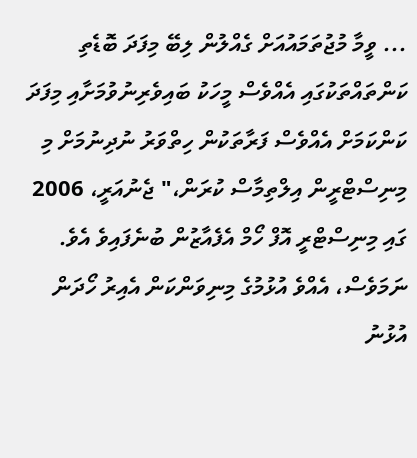... ވީމާ މުޖުތަމައުއަށް ގެއްލުން ލިބޭ މިފަދަ ބޮޑެތި ކަންތައްތަކުގައި އެއްވެސް މީހަކު ބައިވެރިނުވުމަށާއި މިފަދަ ކަންކަމަށް އެއްވެސް ފަރާތަކުން ހިތްވަރު ނުދިނުމަށް މި މިނިސްޓްރީން އިލްތިމާސް ކުރަން،" ޖެނުއަރީ، 2006 ގައި މިނިސްޓްރީ އޮފް ހޯމް އެފެއާޒުން ބުނެފައިވެ އެވެ.
ނަމަވެސް، އެއްވެ އުޅުމުގެ މިނިވަންކަން އެއިރު ހޯދަން އުޅުނު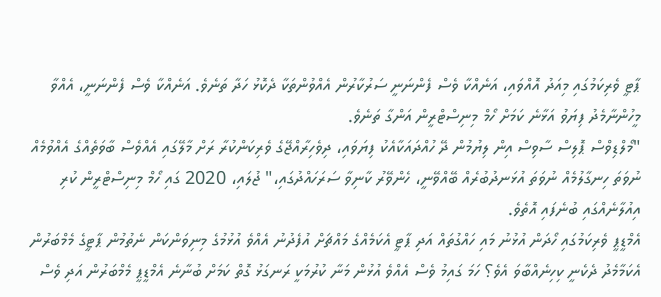ޕާޓީ ވެރިކަމުގައި މިއަދު އޮއްވައި، އަނެއްކާ ވެސް ފެންނަނީ ސަރުކާރުން އެއްވުންތަކާ ދެކޮޅު ހަދާ ތަނެވެ. އަނެއްކާ ވެސް ފެންނަނީ، އެއްވާ މީހުންނާމެދު ފިޔަވު އަޅާނެ ކަމަށް ހޯމް މިނިސްޓްރީން އަންގާ ތަނެވެ.
"މޯލްޑިވްސް ޕޮލިސް ސާވިސް އިން ލިޔުމުން ދޭ ހުއްދައަކާއެކު ފިޔަވައި، ދިވެހިރާއްޖޭގެ ވެރިކަންކުރާ ރަށް މާލޭގައި އެއްވެސް ބާވަތެއްގެ އެއްވުމެއް ނުވަތަ ހިނގާލުމެއް ނުވަތަ އުޅަނދުބުރެއް ބޭއްވޭނީ، ހެންވޭރު ކާނިވާ ސަރަހައްދުގައި،" ޖުލައި، 2020 ގައި ހޯމް މިނިސްޓްރީން ކުރި އިއުލާނެއްގައި ބުނެފައި އޮތެވެ.
އެމްޑީޕީ ވެރިކަމުގައި ހޯދަން އުޅުނު މައި ހައްގުތައް އަދި ޕާޓީ އެކަމެއްގެ މައްޗަށް އުފެދުނު އެއްވެ އުޅުމުގެ މިނިވަންކަން ނެތުމުން ޕާޓީގެ މެމްބަރުން އެކަމާމެދު ދެކެނީ ކިހިނެއްބާވަ އެވެ؟ ހަމަ ގައިމު ވެސް އެއްވެ އުޅުން މަނާ ކުރުމަކީ ރަނގަޅު ގޮތް ކަމަށް ބުނާނެ އެމްޑީޕީ މެމްބަރުން އަދި ވެސް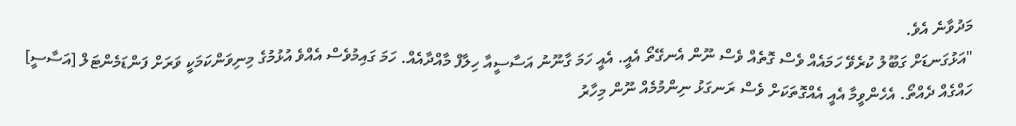މަދުވާނެ އެވެ.
"އަޅުގަނޑަށް ގަބޫލު ކުރެވޭ ހަމައެއް ވެސް ގޮތެއް ވެސް ނޫން އެނގޭތޯ އެއީ. އެއީ ހަމަ ގާނޫނު އަސާސީއާ ހިލާފް މާއްދާއެއް. ހަމަ ގައިމުވެސް އެއްވެ އުޅުމުގެ މިނިވަންކަމަކީ ވަރަށް ފަންޑަމެންޓަލް [އަސާސީ] ހައްގެއް ދެއްތޯ. އެހެންވީމާ އެއީ އެއްގޮތަކަށް ވެސް ރަނގަޅު ނިންމުމެއް ނޫން މިހާރު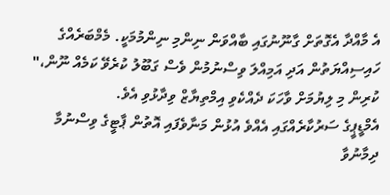އެ މާއްދާ އެގޮތަށް ގާނޫނުގައި ބާއްވަން ނިންމި ނިންމުމަކީ. މެމްބަރެއްގެ ހައިސިއްޔަތުން އަދި އަމިއްލަ ވިސްނުމުން ވެސް ގަބޫލު ކުރެވޭ ކަމެއް ނޫން،" ކުރިން މި ލިޔުމަށް ވާހަކަ ދެއްކެވި އިމްތިޔާޒް ވިދާޅުވި އެވެ.
އެމްޑީޕީގެ ސަރުކާރެއްގައި އެއްވެ އުޅުން މަނާވެފައި އޮތުން ޕާޓީގެ ވިސްނުމާ ދިމާނުވާ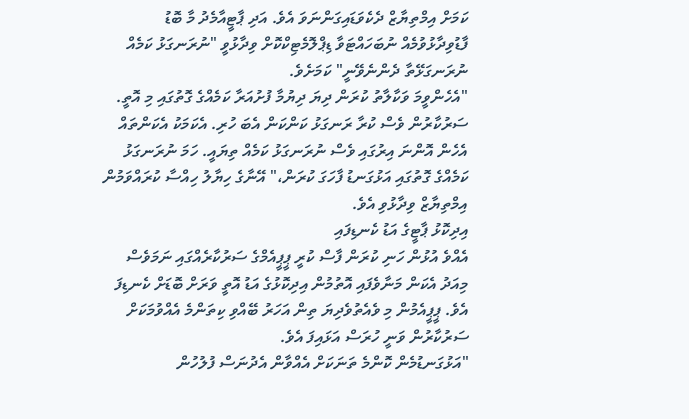ކަމަށް އިމްތިޔާޒް ދެކެވަޑައިގަންނަވަ އެވެ. އަދި ޕާޓީއާމެދު މާ ބޮޑު ފާޑުވިދާޅުވުމެއް ނުބަހައްޓަވާ ޑިޕްލޮމެޓިކްކޮށް ވިދާޅުވީ "ނުރަނގަޅު ކަމެއް ނުރަނގަޅޭތާ ދެންނެވޭނީ" ކަމަށެވެ.
"އެހެންވީމަ ވަކާލާތު ކުރަން ދިޔަ ދިޔުމާ ފުށުއަރާ ކަމެއްގެ ގޮތުގައި މި އޮތީ. ސަރުކާރުން ވެސް ކުރާ ރަނގަޅު ކަންކަން އެބަ ހުރި. އެކަމަކު އެކަންތައް އެހެން އޮންނަ އިރުގައި ވެސް ނުރަނގަޅު ކަމެއް ތިޔައީ. ހަމަ ނުރަނގަޅު ކަމެއްގެ ގޮތުގައި އަޅުގަނޑު ފާހަގަ ކުރަން،" އޭނާގެ ހިޔާލު ހިއްސާ ކުރައްވަމުން އިމްތިޔާޒް ވިދާޅުވި އެވެ.
އިދިކޮޅު ޕާޓީގެ އަޑު ކެނޑިފައި
އެއްވެ އުޅުން ހަނި ކުރަން ފާސް ކުރީ ޕީޕީއެމްގެ ސަރުކާރެއްގައި ނަމަވެސް މިއަދު އެކަން މަނާވެފައި އޮތުމުން އިދިކޮޅުގެ އަޑު އޮތީ ވަރަށް ބޮޑަށް ކެނޑިފަ އެވެ. ޕީޕީއެމުން މި ވެއެތުވެދިޔަ ތިން އަހަރު ބޭއްވި ކިތަންމެ އެއްވުމަކަށް ސަރުކާރުން ވަނީ ހުރަސް އަޅައިފަ އެވެ.
"އަޅުގަނޑުމެން ކޮންމެ ތަނަކަށް އެއްވާން އެދުނަސް ފުލުހުން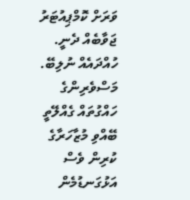ވަރަށް ކޮމްޕިއުޓަރު ޖަވާބެއް ދެނީ. ހުއްދައެއް ނުލިބޭ. މަސްވެރިންގެ ހައްގުތައް ގެއްލޭތީ ބޭއްވި މުޒާހަރާގެ ކުރިން ވެސް އަޅުގަނޑުމެން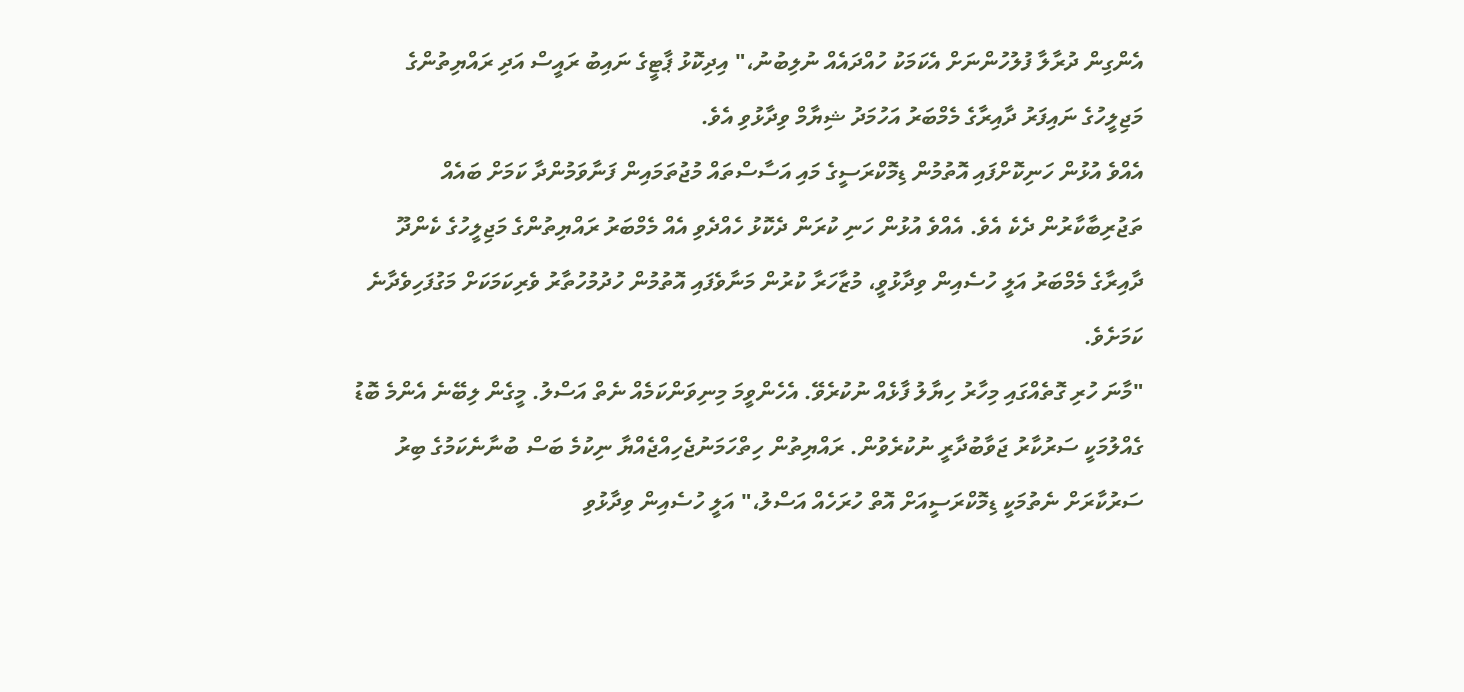އެންގިން ދުރާލާ ފުލުހުންނަށް އެކަމަކު ހުއްދައެއް ނުލިބުނު،" އިދިކޮޅު ޕާޓީގެ ނައިބު ރައީސް އަދި ރައްޔިތުންގެ މަޖިލީހުގެ ނައިފަރު ދާއިރާގެ މެމްބަރު އަހުމަދު ޝިޔާމް ވިދާޅުވި އެވެ.
އެއްވެ އުޅުން ހަނިކޮށްފައި އޮތުމުން ޑިމޮކްރަސީގެ މައި އަސާސްތައް މުޖުތަމައިން ފަނާވަމުންދާ ކަމަށް ބައެއް ތަޖުރިބާކާރުން ދެކެ އެވެ. އެއްވެ އުޅުން ހަނި ކުރަން ދެކޮޅު ހެއްދެވި އެއް މެމްބަރު ރައްޔިތުންގެ މަޖިލީހުގެ ކެންދޫ ދާއިރާގެ މެމްބަރު އަލީ ހުސެއިން ވިދާޅުވީ، މުޒާހަރާ ކުރުން މަނާވެފައި އޮތުމުން ހުދުމުހުތާރު ވެރިކަމަކަށް މަގުފަހިވެދާނެ ކަމަށެވެ.
"މާނަ ހުރި ގޮތެއްގައި މިހާރު ހިޔާލު ފާޅެއް ނުކުރެވޭ. އެހެންވީމަ މިނިވަންކަމެއް ނެތް އަސްލު. މީގެން ލިބޭނެ އެންމެ ބޮޑު ގެއްލުމަކީ ސަރުކާރު ޖަވާބުދާރީ ނުކުރެވުން. ރައްޔިތުން ހިތްހަމަނުޖެހިއްޖެއްޔާ ނިކުމެ ބަސް ބުނާނެކަމުގެ ބިރު ސަރުކާރަށް ނެތުމަކީ ޑިމޮކްރަސީއަށް އޮތް ހުރަހެއް އަސްލު،" އަލީ ހުސެއިން ވިދާޅުވި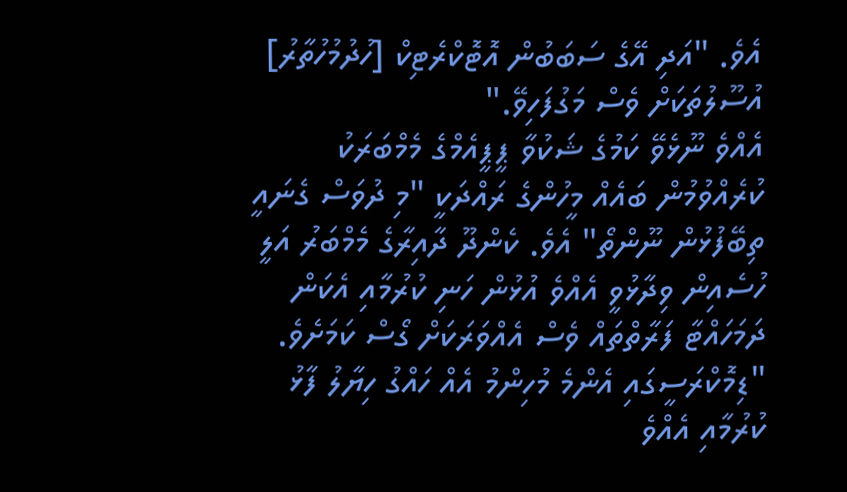އެވެ. "އަދި އޭގެ ސަބަބުން އޮޓޮކްރެޓިކް [ހުދުމުހުތާރު] އުސޫލުތަކަށް ވެސް މަގުފަހިވޭ."
އެއްވެ ނޫޅެވޭ ކަމުގެ ޝަކުވާ ޕީޕީއެމްގެ މެމްބަރަކު ކުރެއްވުމުން ބައެއް މީހުންގެ ރައްދަކީ "މި ދުވަސް ގެނައީ ތިބޭފުޅުން ނޫންތޯ" އެވެ. ކެންދޫ ދާއިރާގެ މެމްބަރު އަލީ ހުސެއިން ވިދާޅުވީ އެއްވެ އުޅުން ހަނި ކުރުމާއި އެކަން ދަމަހައްޓާ ފަރާތްތައް ވެސް އެއްވަރަކަށް ގޯސް ކަމަށެވެ.
"ޑިމޮކްރަސީގައި އެންމެ މުހިންމު އެއް ހައްގު ހިޔާލު ފާޅު ކުރުމާއި އެއްވެ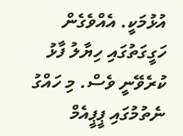އުޅުމަކީ. އެއްވެގެން ހަގީގަތުގައި ހިޔާލު ފާޅު ކުރެވޭނީ ވެސް. މި ހައްގު ނެތުމުގައި ޕީޕީއެމް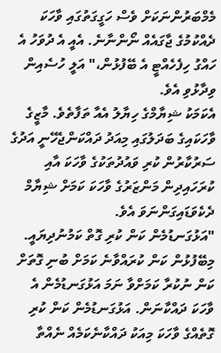މެމްބަރުންނަކަށް ވެސް ހަގީގަތުގައި ވާހަކަ ދެއްކުމުގެ ޖާގައެއް ނޯންނާނެ. އެއީ އެ ދުވަހު އެ ހައްގު ހިފެހެއްޓީ އެ ބޭފުޅުން،" އަލީ ހުސެއިން ވިދާޅުވި އެވެ.
އެކަމަކު ޝިޔާމްގެ ހިޔާލު އެއާ ތަފާތެވެ. މާޒީގެ ވާހަކައިގެ ބަދަލުގައި މިއަދު ދައްކަންޖެހޭނީ އަދުގެ ސަރުކާރުން ކުރި ވައުދުތަކުގެ ވާހަކަ އާއި ކުރަހައިދިން މަންޒަރުގެ ވާހަކަ ކަމަށް ޝިޔާމް ދެކެވަޑައިގަންނަވަ އެވެ.
"އަޅުގަނޑުމެން ކަން ކުރި ގޮތް ކަމުނުދިޔައީ. މިބޭފުޅުން ކަން ކުރައްވާނެ ކަމަށް ބުނި ގޮތަށް ކަން ނުކުރާ ކަމަށްވާ ނަމަ އަޅުގަނޑުމެން އެ ވާހަކަ ދައްކާނަން. އަޅުގަނޑުމެން ކަން ކުރި ގޮތެއްގެ ވާހަކަ މިއަކު ދައްކާނެކަމެއް ނެއްތާ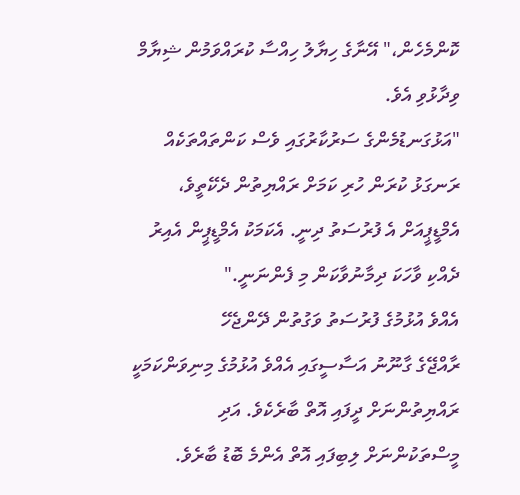ކޮންމެހެން،" އޭނާގެ ހިޔާލު ހިއްސާ ކުރައްވަމުން ޝިޔާމް ވިދާޅުވި އެވެ.
"އަޅުގަނޑުމެންގެ ސަރުކާރުގައި ވެސް ކަންތައްތަކެއް ރަނގަޅު ކުރަން ހުރި ކަމަށް ރައްޔިތުން ދެކޭތީވެ، އެމްޑީޕީއަށް އެ ފުރުސަތު ދިނީ. އެކަމަކު އެމްޑީޕީން އެއިރު ދެއްކި ވާހަކަ ދިމާނުވާކަން މި ފެންނަނީ."
އެއްވެ އުޅުމުގެ ފުރުސަތު ވަގުތުން ދޭންޖެހޭ
ރާއްޖޭގެ ގާނޫނު އަސާސީގައި އެއްވެ އުޅުމުގެ މިނިވަންކަމަކީ ރައްޔިތުންނަށް ދީފައި އޮތް ބާރެކެވެ. އަދި މީސްތަކުންނަށް ލިބިފައި އޮތް އެންމެ ބޮޑު ބާރެވެ.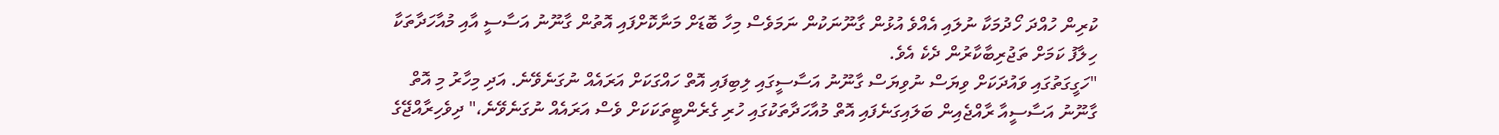ކުރިން ހުއްދަ ހޯދުމަކާ ނުލައި އެއްވެ އުޅުން ގާނޫނަކުން ނަމަވެސް މިހާ ބޮޑަށް މަނާކޮށްފައި އޮތުން ގާނޫނު އަސާސީ އާއި މުއާހަދާތަކާ ހިލާފު ކަމަށް ތަޖުރިބާކާރުން ދެކެ އެވެ.
"ހަގީގަތުގައި ވައުދަކަށް ވިޔަސް ނުވިޔަސް ގާނޫނު އަސާސީގައި ލިބިފައި އޮތް ހައްގަކަށް އަރައެއް ނުގަނެވޭނެ. އަދި މިހާރު މި އޮތް ގާނޫނު އަސާސީއާ ރާއްޖެއިން ބަލައިގަނެފައި އޮތް މުއާހަދާތަކުގައި ހުރި ގެރެންޓީތަކަކަށް ވެސް އަރައެއް ނުގަނެވޭނެ،" ދިވެހިރާއްޖޭގެ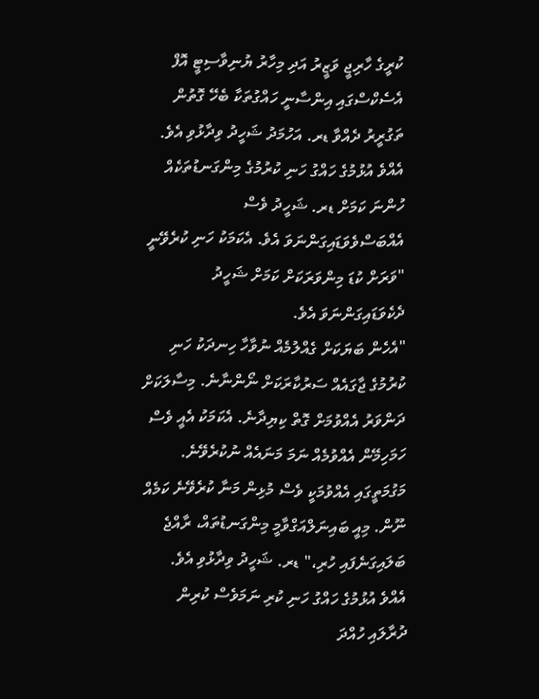ކުރީގެ ހާރިޖީ ވަޒީރު އަދި މިހާރު ޔުނިވާސިޓީ އޮފް އެސެކްސްގައި އިންސާނީ ހައްގުތަކާ ބެހޭ ގޮތުން ތަގުރީރު ދެއްވާ ޑރ. އަހުމަދު ޝަހީދު ވިދާޅުވި އެވެ.
އެއްވެ އުޅުމުގެ ހައްގު ހަނި ކުރުމުގެ މިންގަނޑުތަކެއް ހުންނަ ކަމަށް ޑރ. ޝަހީދު ވެސް އެއްބަސްވެވަޑައިގަންނަވަ އެވެ. އެކަމަކު ހަނި ކުރެވޭނީ "ވަރަށް ކުޑަ މިންވަރަކަށް ކަމަށް ޝަހީދު ދެކެވަޑައިގަންނަވަ އެވެ.
"އެހެން ބަޔަކަށް ގެއްލުމެއް ނުވާހާ ހިނދަކު ހަނި ކުރުމުގެ ޖާގައެއް ސަރުކާރަކަށް ނޯންނާނެ. މިސާލަކަށް ދަންވަރު އެއްވުމަށް ގޮތް ކިޔިދާނެ. އެކަމަކު އެއީ ވެސް ހަމަހިމޭން އެއްވުމެއް ނަމަ މަނައެއް ނުކުރެވޭނެ. މަގުމަތީގައި އެއްވުމަކީ ވެސް މުޅިން މަނާ ކުރެވޭނެ ކަމެއް ނޫން. މިއީ ބައިނަލްއަގްވާމީ މިންގަނޑުތައް، ރާއްޖެ ބަލައިގަނެފައި ހުރި،" ޑރ. ޝަހީދު ވިދާޅުވި އެވެ.
އެއްވެ އުޅުމުގެ ހައްގު ހަނި ކުރި ނަމަވެސް ކުރިން ދުރާލައި ހުއްދަ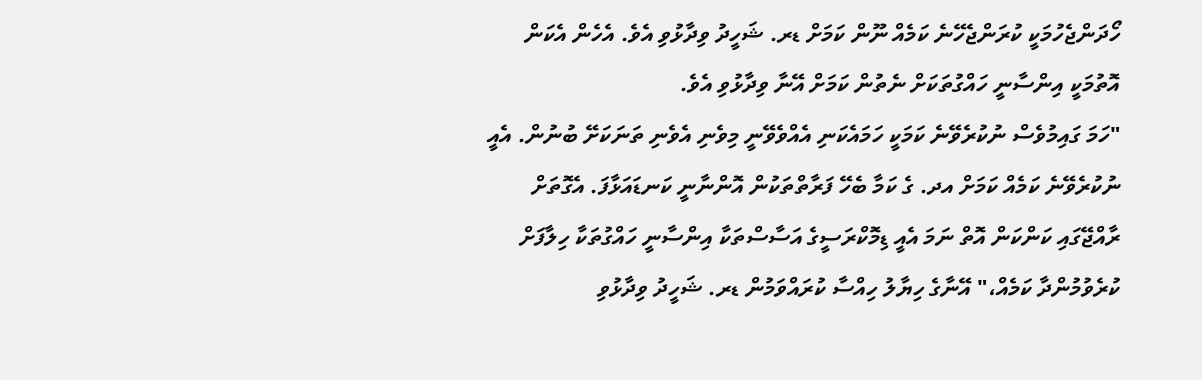ހޯދަންޖެހުމަކީ ކުރަންޖެހޭނެ ކަމެއް ނޫން ކަމަށް ޑރ. ޝަހީދު ވިދާޅުވި އެވެ. އެހެން އެކަން އޮތުމަކީ އިންސާނީ ހައްގުތަކަށް ނެތުން ކަމަށް އޭނާ ވިދާޅުވި އެވެ.
"ހަމަ ގައިމުވެސް ނުކުރެވޭނެ ކަމަކީ ހަމައެކަނި އެއްވެވޭނީ މިވެނި އެވެނި ތަނަކަށޭ ބުނުން. އެއީ ނުކުރެވޭނެ ކަމެއް ކަމަށް އދ. ގެ ކަމާ ބެހޭ ފަރާތްތަކުން އޮންނާނީ ކަނޑައަޅާފަ. އެގޮތަށް ރާއްޖޭގައި ކަންކަން އޮތް ނަމަ އެއީ ޑިމޮކްރަސީގެ އަސާސްތަކާ އިންސާނީ ހައްގުތަކާ ހިލާފަށް ކުރެވުމުންދާ ކަމެއް،" އޭނާގެ ހިޔާލު ހިއްސާ ކުރައްވަމުން ޑރ. ޝަހީދު ވިދާޅުވި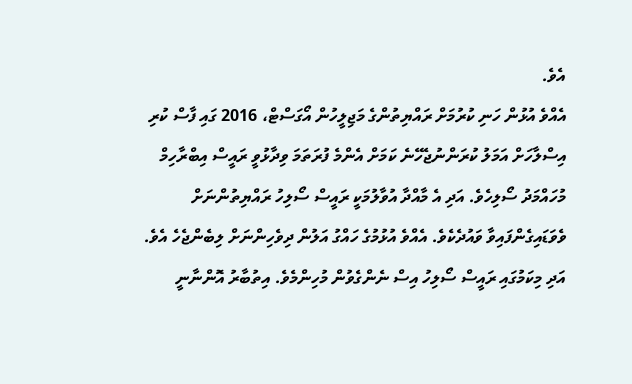އެވެ.
އެއްވެ އުޅުން ހަނި ކުރުމަށް ރައްޔިތުންގެ މަޖިލީހުން އޯގަސްޓް، 2016 ގައި ފާސް ކުރި އިސްލާހަށް އަމަލު ކުރަންނުޖެހޭނެ ކަމަށް އެންމެ ފުރަތަމަ ވިދާޅުވީ ރައީސް އިބްރާހިމް މުހައްމަދު ސޯލިހެވެ. އަދި އެ މާއްދާ އުވާލުމަކީ ރައީސް ސޯލިހު ރައްޔިތުންނަށް ވެވަޑައިގެންފައިވާ ވައުދެކެވެ. އެއްވެ އުޅުމުގެ ހައްގު އަލުން ދިވެހިންނަށް ލިބެންޖެހެ އެވެ. އަދި މިކަމުގައި ރައީސް ސޯލިހު އިސް ނެންގެވުން މުހިންމެވެ. އިތުބާރު އޮންނާނީ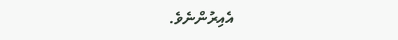އެއިރުންނެވެ.